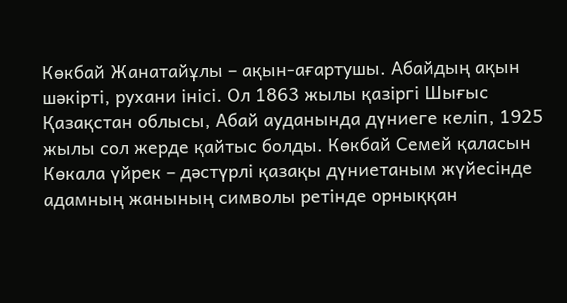Көкбай Жанатайұлы – ақын-ағартушы. Абайдың ақын шәкірті, рухани інісі. Ол 1863 жылы қазіргі Шығыс Қазақстан облысы, Абай ауданында дүниеге келіп, 1925 жылы сол жерде қайтыс болды. Көкбай Семей қаласын
Көкала үйрек – дәстүрлі қазақы дүниетаным жүйесінде адамның жанының символы ретінде орныққан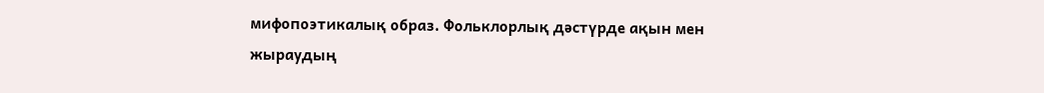мифопоэтикалық образ. Фольклорлық дәстүрде ақын мен жыраудың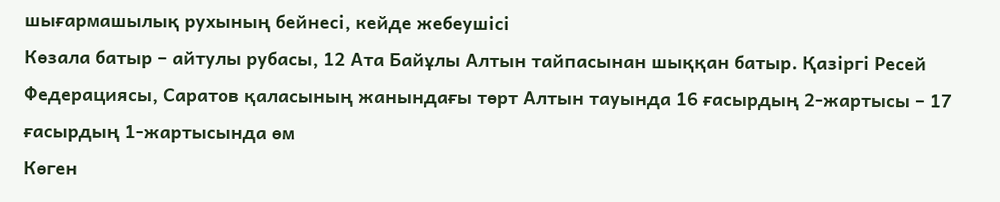шығармашылық рухының бейнесі, кейде жебеушісі
Көзала батыр – айтулы рубасы, 12 Ата Байұлы Алтын тайпасынан шыққан батыр. Қазіргі Ресей Федерациясы, Саратов қаласының жанындағы төрт Алтын тауында 16 ғасырдың 2-жартысы – 17 ғасырдың 1-жартысында өм
Көген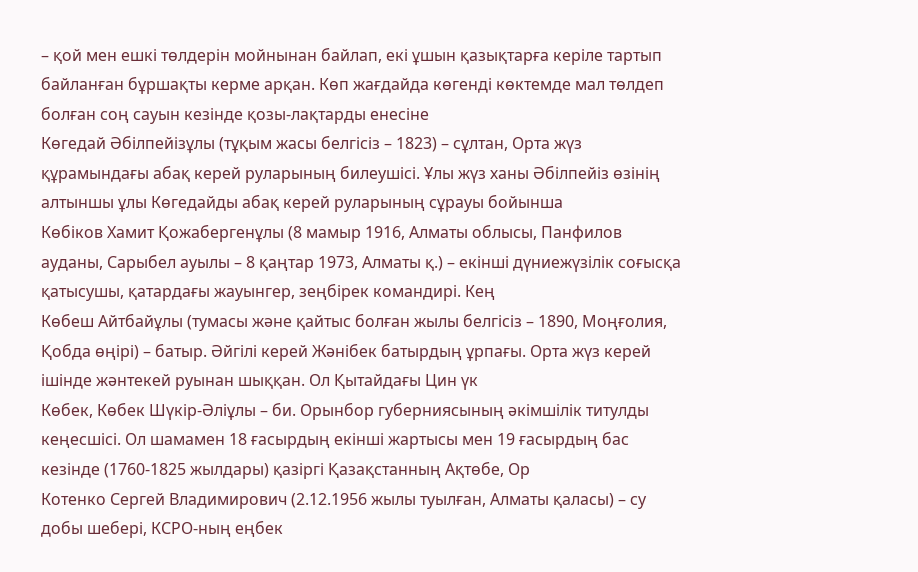– қой мен ешкі төлдерін мойнынан байлап, екі ұшын қазықтарға керіле тартып байланған бұршақты керме арқан. Көп жағдайда көгенді көктемде мал төлдеп болған соң сауын кезінде қозы-лақтарды енесіне
Көгедай Әбілпейізұлы (тұқым жасы белгісіз – 1823) – сұлтан, Орта жүз құрамындағы абақ керей руларының билеушісі. Ұлы жүз ханы Әбілпейіз өзінің алтыншы ұлы Көгедайды абақ керей руларының сұрауы бойынша
Көбіков Хамит Қожабергенұлы (8 мамыр 1916, Алматы облысы, Панфилов ауданы, Сарыбел ауылы – 8 қаңтар 1973, Алматы қ.) – екінші дүниежүзілік соғысқа қатысушы, қатардағы жауынгер, зеңбірек командирі. Кең
Көбеш Айтбайұлы (тумасы және қайтыс болған жылы белгісіз – 1890, Моңғолия, Қобда өңірі) – батыр. Әйгілі керей Жәнібек батырдың ұрпағы. Орта жүз керей ішінде жәнтекей руынан шыққан. Ол Қытайдағы Цин үк
Көбек, Көбек Шүкір-Әліұлы – би. Орынбор губерниясының әкімшілік титулды кеңесшісі. Ол шамамен 18 ғасырдың екінші жартысы мен 19 ғасырдың бас кезінде (1760-1825 жылдары) қазіргі Қазақстанның Ақтөбе, Ор
Котенко Сергей Владимирович (2.12.1956 жылы туылған, Алматы қаласы) – су добы шебері, КСРО-ның еңбек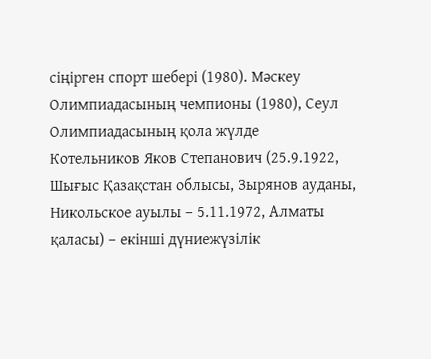сіңірген спорт шебері (1980). Мәскеу Олимпиадасының чемпионы (1980), Сеул Олимпиадасының қола жүлде
Котельников Яков Степанович (25.9.1922, Шығыс Қазақстан облысы, Зырянов ауданы, Никольское ауылы – 5.11.1972, Алматы қаласы) – екінші дүниежүзілік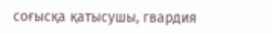соғысқа қатысушы, гвардия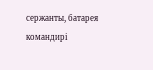сержанты, батарея командирі